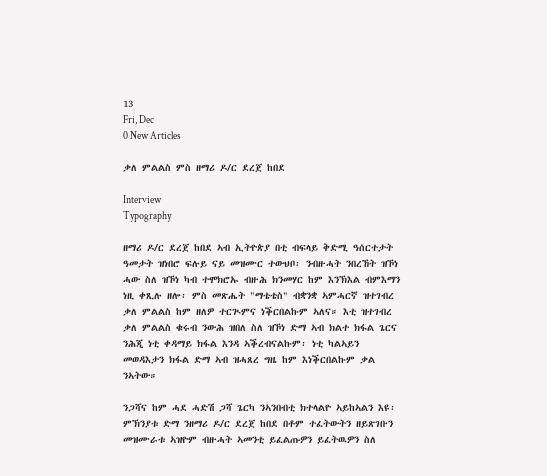13
Fri, Dec
0 New Articles

ቃለ ምልልስ ምስ ዘማሪ ዶ/ር ደረጀ ከበደ

Interview
Typography

ዘማሪ ዶ/ር ደረጀ ከበደ ኣብ ኢትዮጵያ በቲ ብፍላይ ቅድሚ ዓሰርተታት ዓመታት ዝነበሮ ፍሉይ ናይ መዝሙር ተውህቦ፡ ንብዙሓት ንበረኸት ዝኾነ ሓው ስለ ዝኾነ ካብ ተሞክሮኡ ብዙሕ ክንመሃር ከም እንኽእል ብምእማን ነዚ ቀጺሉ ዘሎ፡ ምስ መጽሔት "ማቴቴስ" ብቋንቋ ኣምሓርኛ ዝተገብረ ቃለ ምልልስ ከም ዘለዎ ተርጒምና ነቕርበልኩም ኣለና። እቲ ዝተገብረ ቃለ ምልልስ ቁሩብ ንውሕ ዝበለ ስለ ዝኾነ ድማ ኣብ ክልተ ክፋል ጌርና ንሕጂ ነቲ ቀዳማይ ክፋል እንዳ ኣቕረብናልኩም፡ ነቲ ካልኣይን መወዳእታን ክፋል ድማ ኣብ ዝሓጸረ ግዜ ከም እነቕርበልኩም ቃል ንኣትው።

ንጋሻና ከም ሓደ ሓድሽ ጋሻ ጌርካ ንኣንበብቲ ክተላልዮ ኣይከኣልን እዩ፡ ምኽንያቱ ድማ ንዘማሪ ዶ/ር ደረጀ ከበደ በቶም ተፈትውትን ዘይጽገቡን መዝሙራቱ ኣዝዮም ብዙሓት ኣመንቲ ይፈልጡዎን ይፈትዉዎን ስለ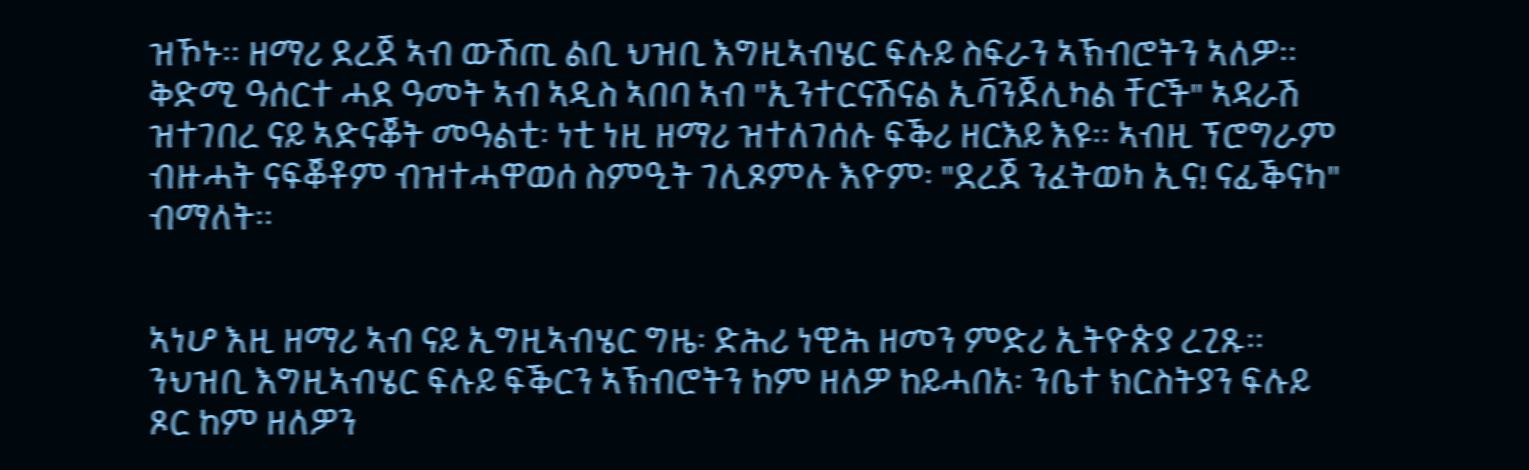ዝኾኑ። ዘማሪ ደረጀ ኣብ ውሽጢ ልቢ ህዝቢ እግዚኣብሄር ፍሉይ ስፍራን ኣኽብሮትን ኣለዎ። ቅድሚ ዓሰርተ ሓደ ዓመት ኣብ ኣዲስ ኣበባ ኣብ "ኢንተርናሽናል ኢቫንጀሊካል ቸርች" ኣዳራሽ ዝተገበረ ናይ ኣድናቖት መዓልቲ፡ ነቲ ነዚ ዘማሪ ዝተለገሰሉ ፍቕሪ ዘርእይ እዩ። ኣብዚ ፕሮግራም ብዙሓት ናፍቖቶም ብዝተሓዋወሰ ስምዒት ገሊጾምሉ እዮም፡ "ደረጀ ንፈትወካ ኢና! ናፊቕናካ" ብማለት።


ኣነሆ እዚ ዘማሪ ኣብ ናይ ኢግዚኣብሄር ግዜ፡ ድሕሪ ነዊሕ ዘመን ምድሪ ኢትዮጵያ ረጊጹ። ንህዝቢ እግዚኣብሄር ፍሉይ ፍቕርን ኣኽብሮትን ከም ዘለዎ ከይሓበአ፡ ንቤተ ክርስትያን ፍሉይ ጾር ከም ዘለዎን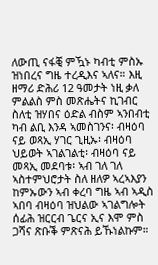ለውጢ ናፋቒ ምዃኑ ካብቲ ምስኡ ዝነበረና ግዜ ተረዲእና ኣለና። እዚ ዘማሪ ድሕሪ 12 ዓመታት ነዚ ቃለ ምልልስ ምስ መጽሔትና ኪገብር ስለቲ ዝሃበና ዕድል ብስም ኣንበብቲ ካብ ልቢ እንዳ ኣመስገንና፡ ብዛዕባ ናይ ወጻኢ ሃገር ጊዚኡ፡ ብዛዕባ ህይወት ኣገልገልቲ፡ ብዛዕባ ናይ መጻኢ መደባቱ፡ ኣብ ገለ ገለ ኣስተምህሮታት ስለ ዘለዎ ኣረኣእያን ከምኡውን ኣብ ቀረባ ግዜ ኣብ ኣዲስ ኣበባ ብዛዕባ ዝህልው ኣገልግሎት ሰፊሕ ዝርርብ ጌርና ኢና እሞ ምስ ጋሻና ጽቡቕ ምጽናሕ ይኹነልኩም።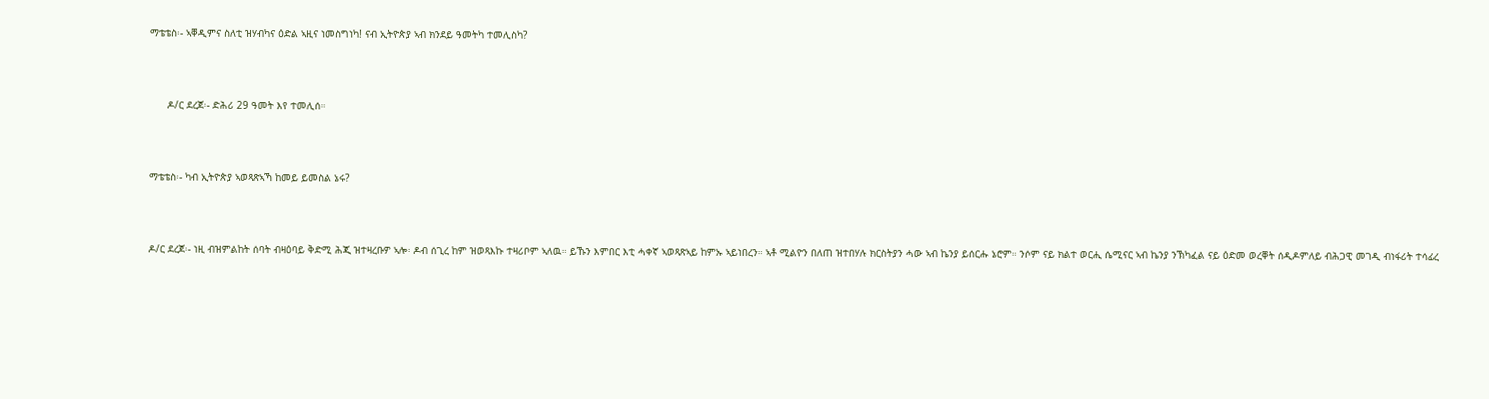ማቴቴስ፡- ኣቐዲምና ስለቲ ዝሃብካና ዕድል ኣዚና ነመስግነካ! ናብ ኢትዮጵያ ኣብ ክንደይ ዓመትካ ተመሊስካ?



      ዶ/ር ደረጀ፡- ድሕሪ 29 ዓመት እየ ተመሊሰ።



ማቴቴስ፡- ካብ ኢትዮጵያ ኣወጻጽኣኻ ከመይ ይመስል ኔሩ?



ዶ/ር ደረጀ፡- ነዚ ብዝምልከት ሰባት ብዛዕባይ ቅድሚ ሕጂ ዝተዛረቡዎ ኣሎ፡ ዶብ ሰጊረ ከም ዝወጻእኩ ተዛሪቦም ኣለዉ። ይኹን እምበር እቲ ሓቀኛ ኣወጻጽኣይ ከምኡ ኣይነበረን። ኣቶ ሚልዮን በለጠ ዝተበሃሉ ክርስትያን ሓው ኣብ ኬንያ ይሰርሑ ኔሮም። ንሶም ናይ ክልተ ወርሒ ሴሚናር ኣብ ኬንያ ንኽካፈል ናይ ዕድመ ወረቐት ሰዲዶምለይ ብሕጋዊ መገዲ ብነፋሪት ተሳፊረ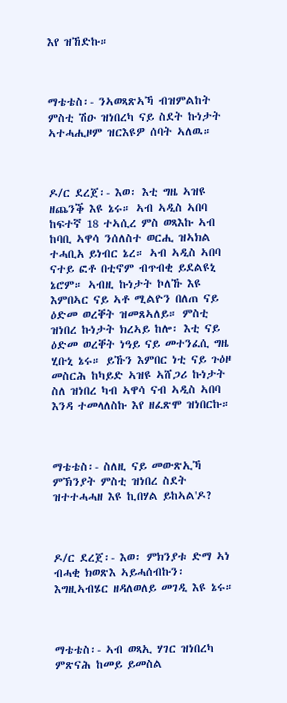እየ ዝኸድኩ።



ማቴቴስ፡- ንኣወጻጽኣኻ ብዝምልከት ምስቲ ሽዑ ዝነበረካ ናይ ስደት ኩነታት ኣተሓሒዞም ዝርእዩዎ ሰባት ኣለዉ።



ዶ/ር ደረጀ፡- እወ፡ እቲ ግዜ ኣዝዩ ዘጨንቕ እዩ ኔሩ። ኣብ ኣዲስ ኣበባ ከፍተኛ 18 ተኣሲረ ምስ ወጻእኩ ኣብ ከባቢ ኣዋሳ ንሰለስተ ወርሒ ዝኣክል ተሓቢአ ይነብር ኔረ። ኣብ ኣዲስ ኣበባ ናተይ ፎቶ በቲኖም ብጥብቂ ይደልዩኒ ኔሮም። ኣብዚ ኩነታት ኮለኹ እዩ እምበኣር ናይ ኣቶ ሚልዮን በለጠ ናይ ዕድመ ወረቐት ዝመጸኣለይ። ምስቲ ዝነበረ ኩነታት ክረኣይ ከሎ፡ እቲ ናይ ዕድመ ወረቐት ነዓይ ናይ መተንፈሲ ግዜ ሂቡኒ ኔሩ። ይኹን እምበር ነቲ ናይ ጉዕዞ መስርሕ ከካይድ ኣዝዩ ኣሸጋሪ ኩነታት ስለ ዝነበረ ካብ ኣዋሳ ናብ ኣዲስ ኣበባ እንዳ ተመላለስኩ እየ ዘፈጽሞ ዝነበርኩ።



ማቴቴስ፡- ስለዚ ናይ መውጽኢኻ ምኽንያት ምስቲ ዝነበረ ስደት ዝተተሓሓዘ እዩ ኪበሃል ይከኣል'ዶ?



ዶ/ር ደረጀ፡- እወ፡ ምክንያቱ ድማ ኣነ ብሓቂ ክወጽእ ኣይሓሰብኩን፡ እግዚኣብሄር ዘዳለወለይ መገዲ እዩ ኔሩ።



ማቴቴስ፡- ኣብ ወጻኢ ሃገር ዝነበረካ ምጽናሕ ከመይ ይመስል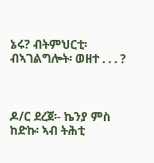ኔሩ? ብትምህርቲ፡ ብኣገልግሎት፡ ወዘተ . . . ?



ዶ/ር ደረጀ፡- ኬንያ ምስ ከድኩ፡ ኣብ ትሕቲ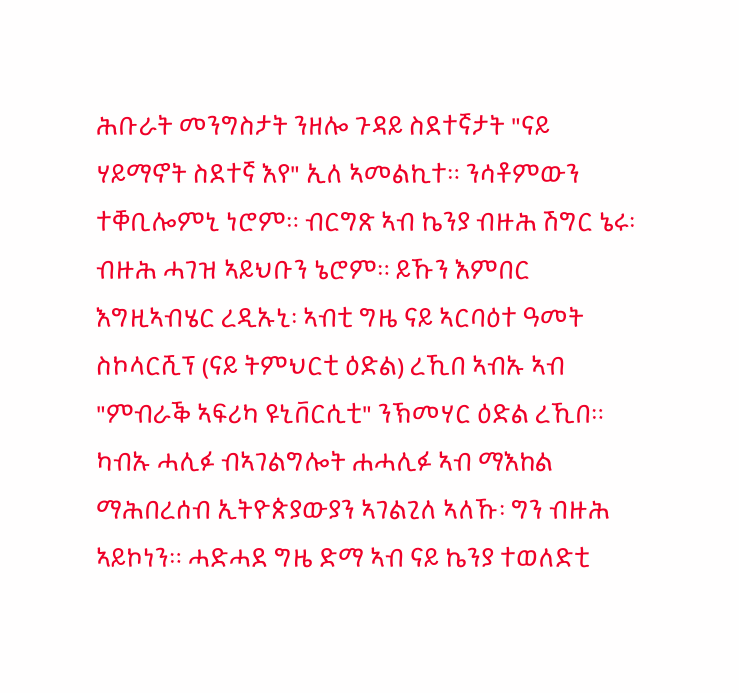ሕቡራት መንግስታት ንዘሎ ጉዳይ ስደተኛታት "ናይ ሃይማኖት ስደተኛ እየ" ኢለ ኣመልኪተ። ንሳቶምውን ተቐቢሎምኒ ነሮም። ብርግጽ ኣብ ኬንያ ብዙሕ ሽግር ኔሩ፡ ብዙሕ ሓገዝ ኣይህቡን ኔሮም። ይኹን እምበር እግዚኣብሄር ረዲኡኒ፡ ኣብቲ ግዜ ናይ ኣርባዕተ ዓመት ስኮላርሺፕ (ናይ ትምህርቲ ዕድል) ረኺበ ኣብኡ ኣብ "ምብራቕ ኣፍሪካ ዩኒቨርሲቲ" ንኽመሃር ዕድል ረኺበ። ካብኡ ሓሊፉ ብኣገልግሎት ሐሓሊፉ ኣብ ማእከል ማሕበረሰብ ኢትዮጵያውያን ኣገልጊለ ኣለኹ፡ ግን ብዙሕ ኣይኮነን። ሓድሓደ ግዜ ድማ ኣብ ናይ ኬንያ ተወለድቲ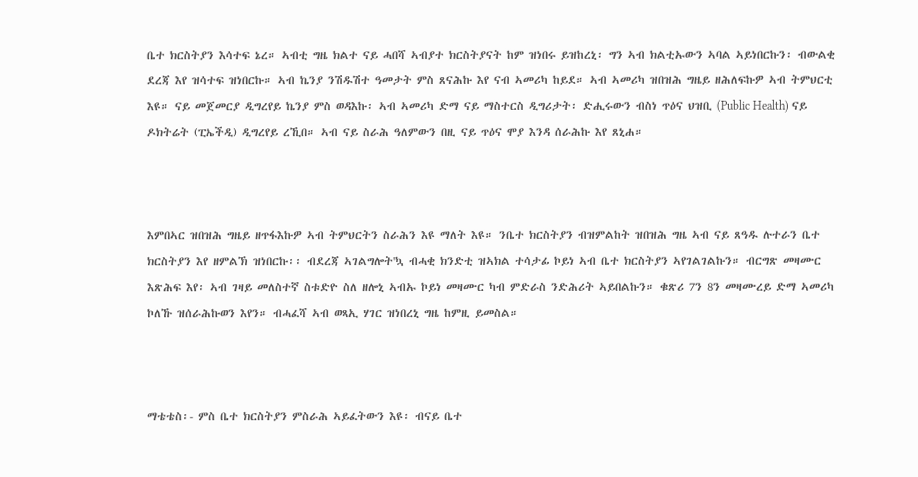ቤተ ክርስትያን እሳተፍ ኔረ። ኣብቲ ግዜ ክልተ ናይ ሓበሻ ኣብያተ ክርስትያናት ከም ዝነበሩ ይዝከረኒ፡ ግን ኣብ ክልቲኡውን ኣባል ኣይነበርኩን፡ ብውልቂ ደረጃ እየ ዝሳተፍ ዝነበርኩ። ኣብ ኬንያ ንሽዱሽተ ዓመታት ምስ ጸናሕኩ እየ ናብ ኣመሪካ ከይደ። ኣብ ኣመሪካ ዝበዝሕ ግዜይ ዘሕለፍኩዎ ኣብ ትምህርቲ እዩ። ናይ መጀመርያ ዲግረየይ ኬንያ ምስ ወዳእኩ፡ ኣብ ኣመሪካ ድማ ናይ ማስተርስ ዲግሪታት፡ ድሒሩውን ብስነ ጥዕና ህዝቢ (Public Health) ናይ ዶክትሬት (ፒኤችዲ) ዲግረየይ ረኺበ። ኣብ ናይ ስራሕ ዓለምውን በዚ ናይ ጥዕና ሞያ እንዳ ሰራሕኩ እየ ጸኒሐ።



እምበኣር ዝበዝሕ ግዜይ ዘጥፋእኩዎ ኣብ ትምህርትን ስራሕን እዩ ማለት እዩ። ንቤተ ክርስትያን ብዝምልከት ዝበዝሕ ግዜ ኣብ ናይ ጸዓዱ ሉተራን ቤተ ክርስትያን እየ ዘምልኽ ዝነበርኩ፡፡ ብደረጃ ኣገልግሎት'ኳ ብሓቂ ክንድቲ ዝኣክል ተሳታፊ ኮይነ ኣብ ቤተ ክርስትያን ኣየገልገልኩን። ብርግጽ መዛሙር እጽሕፍ እየ፡ ኣብ ገዛይ መለስተኛ ስቱድዮ ስለ ዘሎኒ ኣብኡ ኮይነ መዛሙር ካብ ምድራስ ንድሕሪት ኣይበልኩን። ቁጽሪ 7ን 8ን መዛሙረይ ድማ ኣመሪካ ኮለኹ ዝሰራሕኩወን እየን። ብሓፈሻ ኣብ ወጻኢ ሃገር ዝነበረኒ ግዜ ከምዚ ይመስል።



ማቴቴስ፡- ምስ ቤተ ክርስትያን ምስራሕ ኣይፈትውን እዩ፡ ብናይ ቤተ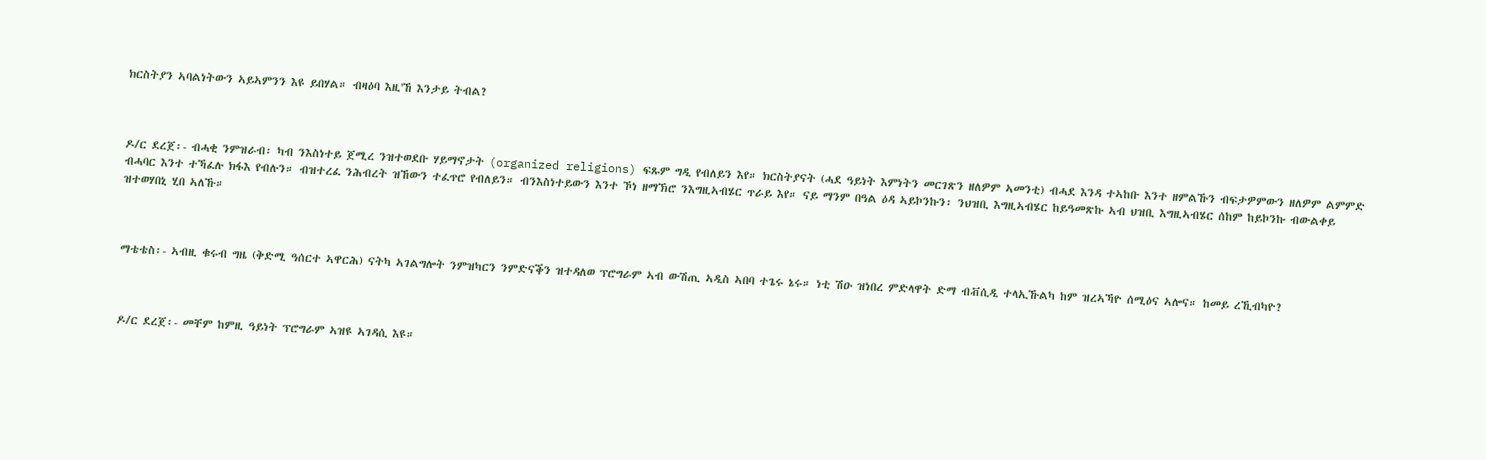ክርስትያን ኣባልነትውን ኣይኣምንን እዩ ይበሃል። ብዛዕባ እዚ'ኸ እንታይ ትብል?



ዶ/ር ደረጀ፡- ብሓቂ ንምዝራብ፡ ካብ ንእስነተይ ጀሚረ ንዝተወደቡ ሃይማኖታት (organized religions) ፍጹም ግዲ የብለይን እየ። ክርስትያናት (ሓደ ዓይነት እምነትን መርገጽን ዘለዎም ኣመንቲ) ብሓደ እንዳ ተኣከቡ እንተ ዘምልኹን ብፍታዎምውን ዘለዎም ልምምድ ብሓባር እንተ ተኻፈሉ ክፋእ የብሉን። ብዝተረፈ ንሕብረት ዝኸውን ተፈጥሮ የብለይን። ብንእስነተይውን እንተ ኾነ ዘማኽሮ ንእግዚኣብሄር ጥራይ እየ። ናይ ማንም በዓል ዕዳ ኣይኮንኩን፡ ንህዝቢ እግዚኣብሄር ከይዓመጽኩ ኣብ ህዝቢ እግዚኣብሄር ሰከም ከይኮንኩ ብውልቀይ ዝተወሃበኒ ሂበ ኣለኹ።



ማቴቴስ፡- ኣብዚ ቁሩብ ግዜ (ቅድሚ ዓሰርተ ኣዋርሕ) ናትካ ኣገልግሎት ንምዝካርን ንምድናቕን ዝተዳለወ ፕሮግራም ኣብ ውሽጢ ኣዲስ ኣበባ ተጌሩ ኔሩ። ነቲ ሽዑ ዝነበረ ምድላዋት ድማ ብቭሲዲ ተላኢኹልካ ከም ዝረኣኻዮ ሰሚዕና ኣሎና። ከመይ ረኺብካዮ?



ዶ/ር ደረጀ፡- መቸም ከምዚ ዓይነት ፕሮግራም ኣዝዩ ኣገዳሲ እዩ።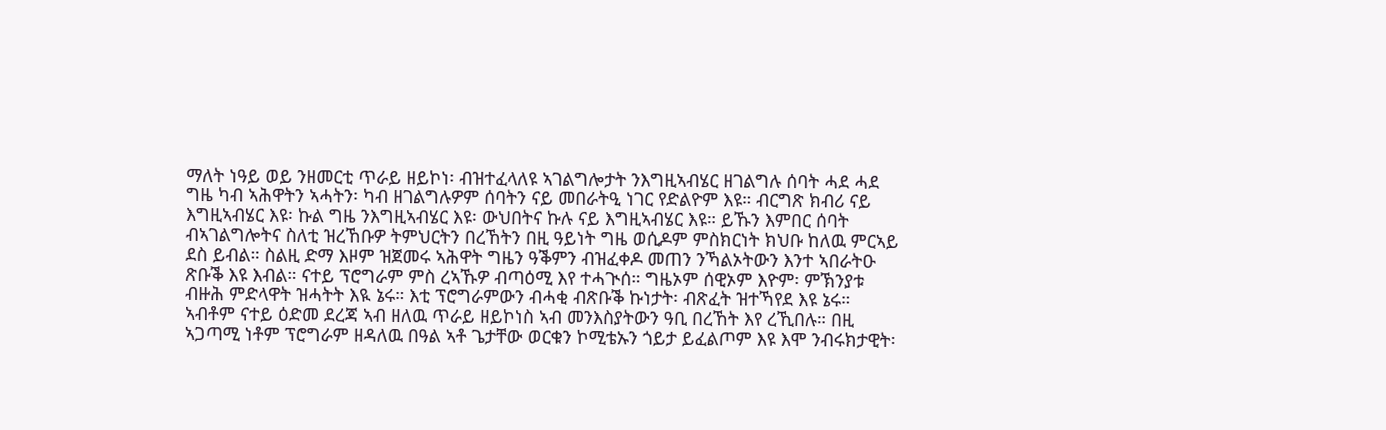ማለት ነዓይ ወይ ንዘመርቲ ጥራይ ዘይኮነ፡ ብዝተፈላለዩ ኣገልግሎታት ንእግዚኣብሄር ዘገልግሉ ሰባት ሓደ ሓደ ግዜ ካብ ኣሕዋትን ኣሓትን፡ ካብ ዘገልግሉዎም ሰባትን ናይ መበራትዒ ነገር የድልዮም እዩ። ብርግጽ ክብሪ ናይ እግዚኣብሄር እዩ፡ ኩል ግዜ ንእግዚኣብሄር እዩ፡ ውህበትና ኩሉ ናይ እግዚኣብሄር እዩ። ይኹን እምበር ሰባት ብኣገልግሎትና ስለቲ ዝረኸቡዎ ትምህርትን በረኸትን በዚ ዓይነት ግዜ ወሲዶም ምስክርነት ክህቡ ከለዉ ምርኣይ ደስ ይብል። ስልዚ ድማ እዞም ዝጀመሩ ኣሕዋት ግዜን ዓቕምን ብዝፈቀዶ መጠን ንኻልኦትውን እንተ ኣበራትዑ ጽቡቕ እዩ እብል። ናተይ ፕሮግራም ምስ ረኣኹዎ ብጣዕሚ እየ ተሓጒሰ። ግዜኦም ሰዊኦም እዮም፡ ምኽንያቱ ብዙሕ ምድላዋት ዝሓትት እዪ ኔሩ። እቲ ፕሮግራምውን ብሓቂ ብጽቡቕ ኩነታት፡ ብጽፈት ዝተኻየደ እዩ ኔሩ። ኣብቶም ናተይ ዕድመ ደረጃ ኣብ ዘለዉ ጥራይ ዘይኮነስ ኣብ መንእስያትውን ዓቢ በረኸት እየ ረኺበሉ። በዚ ኣጋጣሚ ነቶም ፕሮግራም ዘዳለዉ በዓል ኣቶ ጌታቸው ወርቁን ኮሚቴኡን ጎይታ ይፈልጦም እዩ እሞ ንብሩክታዊት፡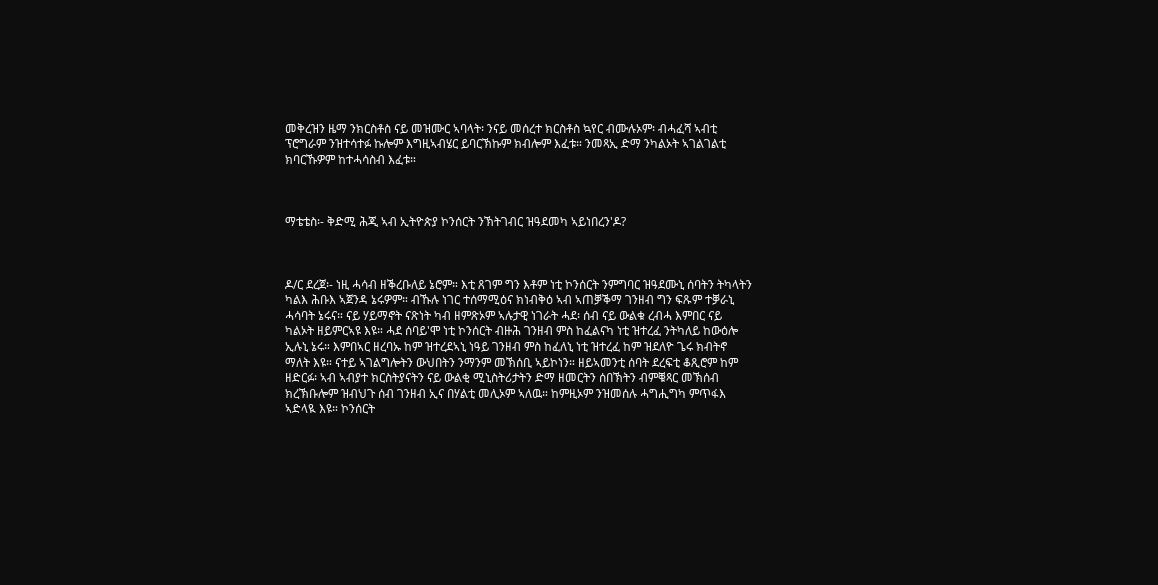መቅረዝን ዜማ ንክርስቶስ ናይ መዝሙር ኣባላት፡ ንናይ መሰረተ ክርስቶስ ኳየር ብሙሉኦም፡ ብሓፈሻ ኣብቲ ፕሮግራም ንዝተሳተፉ ኩሎም እግዚኣብሄር ይባርኽኩም ክብሎም እፈቱ። ንመጻኢ ድማ ንካልኦት ኣገልገልቲ ክባርኹዎም ከተሓሳስብ እፈቱ።



ማቴቴስ፡- ቅድሚ ሕጂ ኣብ ኢትዮጵያ ኮንሰርት ንኽትገብር ዝዓደመካ ኣይነበረን'ዶ?



ዶ/ር ደረጀ፡- ነዚ ሓሳብ ዘቕረቡለይ ኔሮም። እቲ ጸገም ግን እቶም ነቲ ኮንሰርት ንምግባር ዝዓደሙኒ ሰባትን ትካላትን ካልእ ሕቡእ ኣጀንዳ ኔሩዎም። ብኹሉ ነገር ተሰማሚዕና ክነብቅዕ ኣብ ኣጠቓቕማ ገንዘብ ግን ፍጹም ተቓራኒ ሓሳባት ኔሩና። ናይ ሃይማኖት ናጽነት ካብ ዘምጽኦም ኣሉታዊ ነገራት ሓደ፡ ሰብ ናይ ውልቁ ረብሓ እምበር ናይ ካልኦት ዘይምርኣዩ እዩ። ሓደ ሰባይ'ሞ ነቲ ኮንሰርት ብዙሕ ገንዘብ ምስ ከፈልናካ ነቲ ዝተረፈ ንትካለይ ከውዕሎ ኢሉኒ ኔሩ። እምበኣር ዘረባኡ ከም ዝተረደኣኒ ነዓይ ገንዘብ ምስ ከፈለኒ ነቲ ዝተረፈ ከም ዝደለዮ ጌሩ ክብትኖ ማለት እዩ። ናተይ ኣገልግሎትን ውህበትን ንማንም መኽሰቢ ኣይኮነን። ዘይኣመንቲ ሰባት ደረፍቲ ቆጺሮም ከም ዘድርፉ፡ ኣብ ኣብያተ ክርስትያናትን ናይ ውልቂ ሚኒስትሪታትን ድማ ዘመርትን ሰበኽትን ብምቑጻር መኽሰብ ክረኽቡሎም ዝብህጉ ሰብ ገንዘብ ኢና በሃልቲ መሊኦም ኣለዉ። ከምዚኦም ንዝመሰሉ ሓግሒግካ ምጥፋእ ኣድላዪ እዩ። ኮንሰርት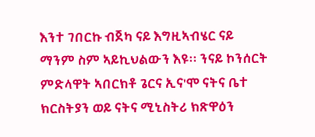እንተ ገበርኩ ብጀካ ናይ እግዚኣብሄር ናይ ማንም ስም ኣይኪህልውን እዩ፡፡ ንናይ ኮንሰርት ምድላዋት ኣበርክቶ ጌርና ኢና'ሞ ናትና ቤተ ክርስትያን ወይ ናትና ሚኒስትሪ ክጽዋዕን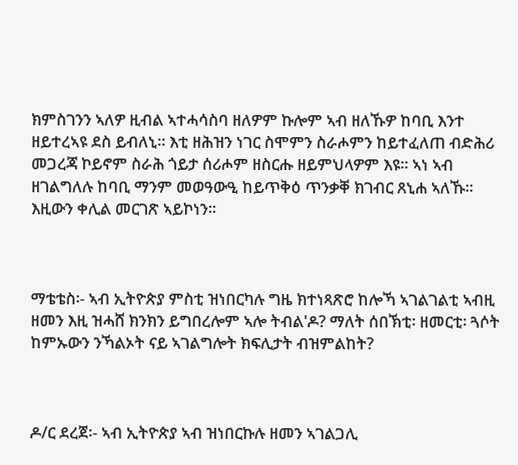ክምስገንን ኣለዎ ዚብል ኣተሓሳስባ ዘለዎም ኩሎም ኣብ ዘለኹዎ ከባቢ እንተ ዘይተረኣዩ ደስ ይብለኒ። እቲ ዘሕዝን ነገር ስሞምን ስራሖምን ከይተፈለጠ ብድሕሪ መጋረጃ ኮይኖም ስራሕ ጎይታ ሰሪሖም ዘስርሑ ዘይምህላዎም እዩ። ኣነ ኣብ ዘገልግለሉ ከባቢ ማንም መወዓውዒ ከይጥቅዕ ጥንቃቐ ክገብር ጸኒሐ ኣለኹ። እዚውን ቀሊል መርገጽ ኣይኮነን።



ማቴቴስ፡- ኣብ ኢትዮጵያ ምስቲ ዝነበርካሉ ግዜ ክተነጻጽሮ ከሎኻ ኣገልገልቲ ኣብዚ ዘመን እዚ ዝሓሸ ክንክን ይግበረሎም ኣሎ ትብል'ዶ? ማለት ሰበኽቲ፡ ዘመርቲ፡ ጓሶት ከምኡውን ንኻልኦት ናይ ኣገልግሎት ክፍሊታት ብዝምልከት?



ዶ/ር ደረጀ፡- ኣብ ኢትዮጵያ ኣብ ዝነበርኩሉ ዘመን ኣገልጋሊ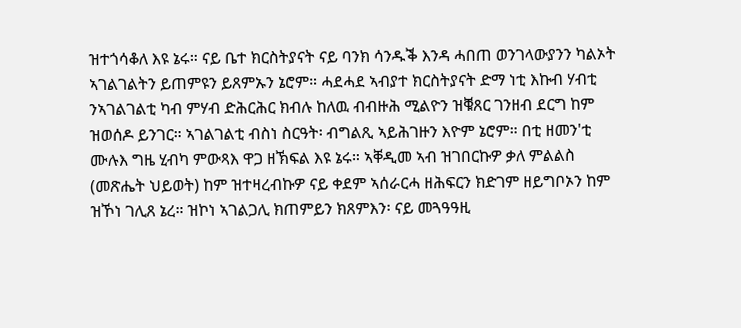ዝተጎሳቆለ እዩ ኔሩ። ናይ ቤተ ክርስትያናት ናይ ባንክ ሳንዱቕ እንዳ ሓበጠ ወንገላውያንን ካልኦት ኣገልገልትን ይጠምዩን ይጸምኡን ኔሮም። ሓደሓደ ኣብያተ ክርስትያናት ድማ ነቲ እኩብ ሃብቲ ንኣገልገልቲ ካብ ምሃብ ድሕርሕር ክብሉ ከለዉ ብብዙሕ ሚልዮን ዝቑጸር ገንዘብ ደርግ ከም ዝወሰዶ ይንገር። ኣገልገልቲ ብስነ ስርዓት፡ ብግልጺ ኣይሕገዙን እዮም ኔሮም። በቲ ዘመን'ቲ ሙሉእ ግዜ ሂብካ ምውጻእ ዋጋ ዘኽፍል እዩ ኔሩ። ኣቐዲመ ኣብ ዝገበርኩዎ ቃለ ምልልስ (መጽሔት ህይወት) ከም ዝተዛረብኩዎ ናይ ቀደም ኣሰራርሓ ዘሕፍርን ክድገም ዘይግቦኦን ከም ዝኾነ ገሊጸ ኔረ። ዝኮነ ኣገልጋሊ ክጠምይን ክጸምእን፡ ናይ መጓዓዓዚ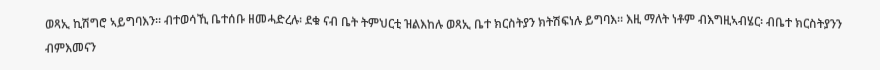ወጻኢ ኪሽግሮ ኣይግባእን። ብተወሳኺ ቤተሰቡ ዘመሓድረሉ፡ ደቁ ናብ ቤት ትምህርቲ ዝልእከሉ ወጻኢ ቤተ ክርስትያን ክትሽፍነሉ ይግባእ። እዚ ማለት ነቶም ብእግዚኣብሄር፡ ብቤተ ክርስትያንን ብምእመናን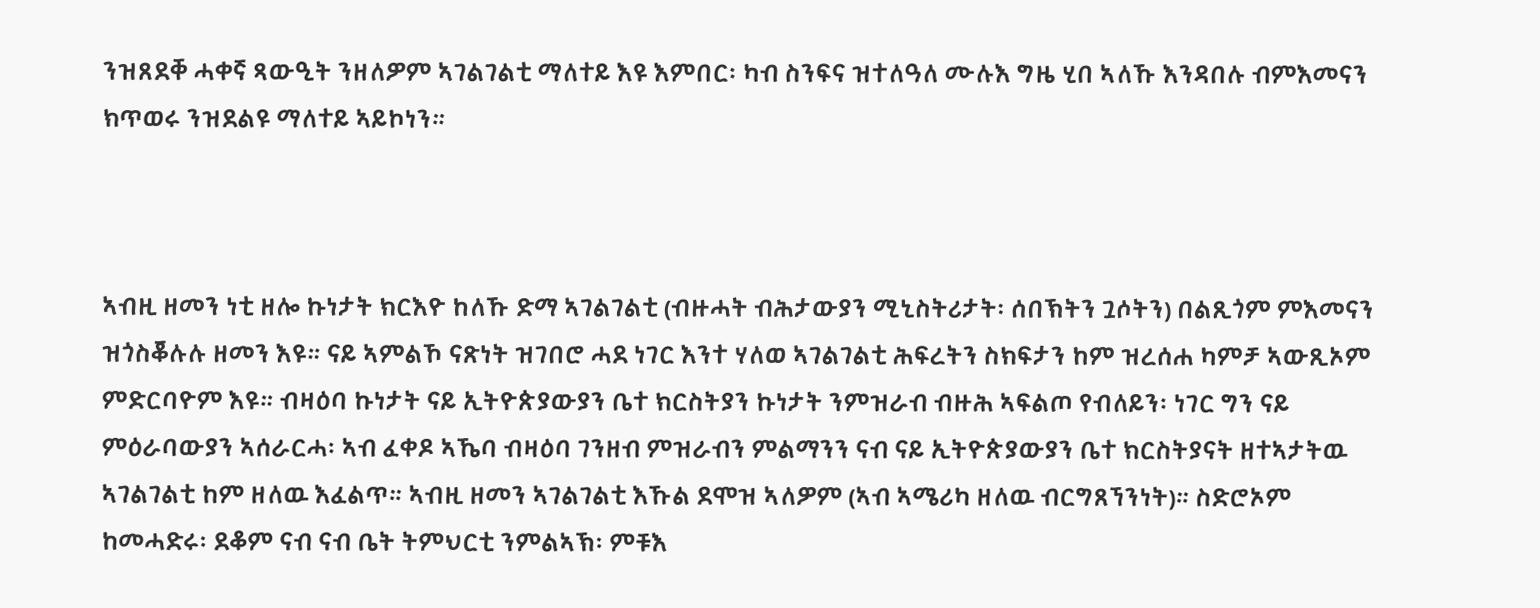ንዝጸደቐ ሓቀኛ ጻውዒት ንዘለዎም ኣገልገልቲ ማለተይ እዩ እምበር፡ ካብ ስንፍና ዝተለዓለ ሙሉእ ግዜ ሂበ ኣለኹ እንዳበሉ ብምእመናን ክጥወሩ ንዝደልዩ ማለተይ ኣይኮነን።



ኣብዚ ዘመን ነቲ ዘሎ ኩነታት ክርእዮ ከለኹ ድማ ኣገልገልቲ (ብዙሓት ብሕታውያን ሚኒስትሪታት፡ ሰበኽትን ጓሶትን) በልጺጎም ምእመናን ዝጎስቖሉሉ ዘመን እዩ። ናይ ኣምልኾ ናጽነት ዝገበሮ ሓደ ነገር እንተ ሃለወ ኣገልገልቲ ሕፍረትን ስክፍታን ከም ዝረሰሐ ካምቻ ኣውጺኦም ምድርባዮም እዩ። ብዛዕባ ኩነታት ናይ ኢትዮጵያውያን ቤተ ክርስትያን ኩነታት ንምዝራብ ብዙሕ ኣፍልጦ የብለይን፡ ነገር ግን ናይ ምዕራባውያን ኣሰራርሓ፡ ኣብ ፈቀዶ ኣኼባ ብዛዕባ ገንዘብ ምዝራብን ምልማንን ናብ ናይ ኢትዮጵያውያን ቤተ ክርስትያናት ዘተኣታትዉ ኣገልገልቲ ከም ዘለዉ እፈልጥ። ኣብዚ ዘመን ኣገልገልቲ እኹል ደሞዝ ኣለዎም (ኣብ ኣሜሪካ ዘለዉ ብርግጸኘንነት)። ስድሮኦም ከመሓድሩ፡ ደቆም ናብ ናብ ቤት ትምህርቲ ንምልኣኽ፡ ምቹእ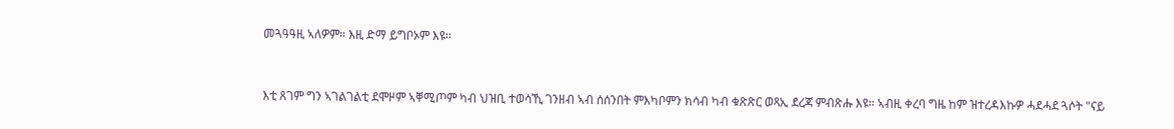መጓዓዓዚ ኣለዎም። እዚ ድማ ይግቦኦም እዩ።



እቲ ጸገም ግን ኣገልገልቲ ደሞዞም ኣቐሚጦም ካብ ህዝቢ ተወሳኺ ገንዘብ ኣብ ሰሰንበት ምእካቦምን ክሳብ ካብ ቁጽጽር ወጻኢ ደረጃ ምብጽሑ እዩ። ኣብዚ ቀረባ ግዜ ከም ዝተረዳእኩዎ ሓደሓደ ጓሶት "ናይ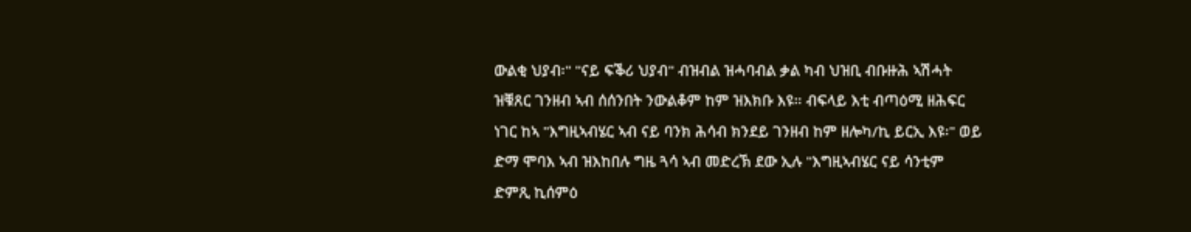ውልቂ ህያብ፡" "ናይ ፍቕሪ ህያብ" ብዝብል ዝሓባብል ቃል ካብ ህዝቢ ብቡዙሕ ኣሽሓት ዝቑጸር ገንዘብ ኣብ ሰሰንበት ንውልቆም ከም ዝእክቡ እዩ። ብፍላይ እቲ ብጣዕሚ ዘሕፍር ነገር ከኣ "እግዚኣብሄር ኣብ ናይ ባንክ ሕሳብ ክንደይ ገንዘብ ከም ዘሎካ/ኪ ይርኢ እዩ፡" ወይ ድማ ሞባእ ኣብ ዝእከበሉ ግዜ ጓሳ ኣብ መድረኽ ደው ኢሉ "እግዚኣብሄር ናይ ሳንቲም ድምጺ ኪሰምዕ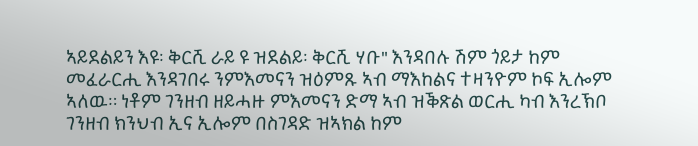ኣይደልይን እዩ፡ ቅርሺ ራይ ዩ ዝደልይ፡ ቅርሺ ሃቡ" እንዳበሉ ሽም ጎይታ ከም መፈራርሒ እንዳገበሩ ንምእመናን ዝዕምጹ ኣብ ማእከልና ተዛንዮም ኮፍ ኢሎም ኣለዉ። ነቶም ገንዘብ ዘይሓዙ ምእመናን ድማ ኣብ ዝቕጽል ወርሒ ካብ እንረኽቦ ገንዘብ ክንህብ ኢና ኢሎም በስገዳድ ዝኣክል ከም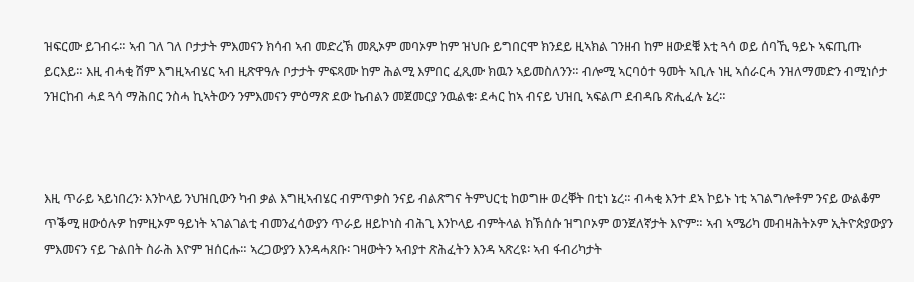ዝፍርሙ ይገብሩ። ኣብ ገለ ገለ ቦታታት ምእመናን ክሳብ ኣብ መድረኽ መጺኦም መባኦም ከም ዝህቡ ይግበርሞ ክንደይ ዚኣክል ገንዘብ ከም ዘውደቑ እቲ ጓሳ ወይ ሰባኺ ዓይኑ ኣፍጢጡ ይርእይ። እዚ ብሓቂ ሽም እግዚኣብሄር ኣብ ዚጽዋዓሉ ቦታታት ምፍጻሙ ከም ሕልሚ እምበር ፈጺሙ ክዉን ኣይመስለንን። ብሎሚ ኣርባዕተ ዓመት ኣቢሉ ነዚ ኣሰራርሓ ንዝለማመድን ብሚነሶታ ንዝርከብ ሓደ ጓሳ ማሕበር ንስሓ ኪኣትውን ንምእመናን ምዕማጽ ደው ኬብልን መጀመርያ ንዉልቁ፡ ደሓር ከኣ ብናይ ህዝቢ ኣፍልጦ ደብዳቤ ጽሒፈሉ ኔረ።



እዚ ጥራይ ኣይነበረን፡ እንኮላይ ንህዝቢውን ካብ ቃል እግዚኣብሄር ብምጥቃስ ንናይ ብልጽግና ትምህርቲ ከወግዙ ወረቐት በቲነ ኔረ። ብሓቂ እንተ ደኣ ኮይኑ ነቲ ኣገልግሎቶም ንናይ ውልቆም ጥቕሚ ዘውዕሉዎ ከምዚኦም ዓይነት ኣገልገልቲ ብመንፈሳውያን ጥራይ ዘይኮነስ ብሕጊ እንኮላይ ብምትላል ክኽሰሱ ዝግቦኦም ወንጀለኛታት እዮም። ኣብ ኣሜሪካ መብዛሕትኦም ኢትዮጵያውያን ምእመናን ናይ ጉልበት ስራሕ እዮም ዝሰርሑ። ኣረጋውያን እንዳሓጸቡ፡ ገዛውትን ኣብያተ ጽሕፈትን እንዳ ኣጽረዩ፡ ኣብ ፋብሪካታት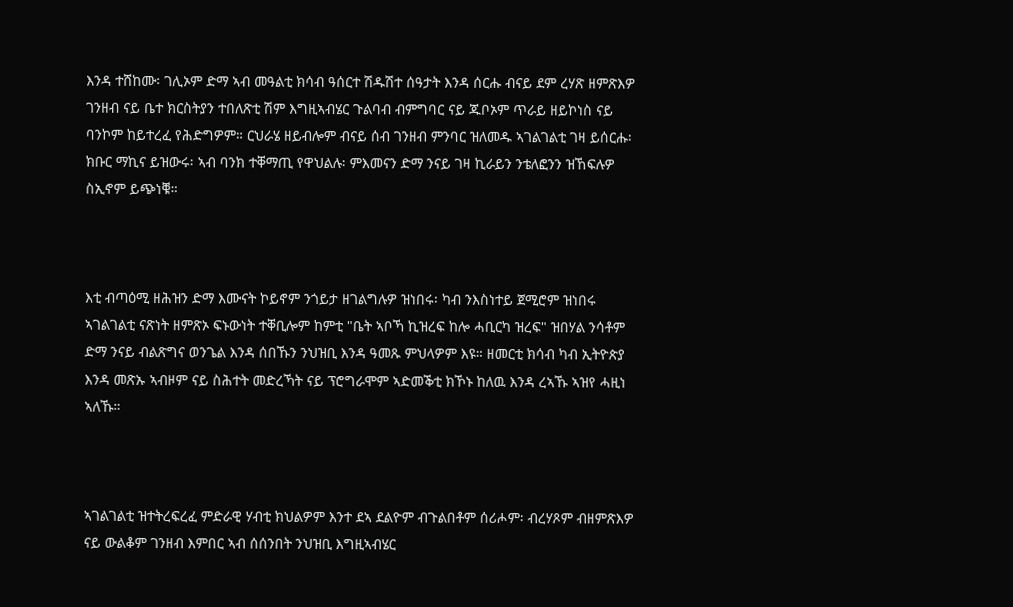እንዳ ተሸከሙ፡ ገሊኦም ድማ ኣብ መዓልቲ ክሳብ ዓሰርተ ሽዱሽተ ሰዓታት እንዳ ሰርሑ ብናይ ደም ረሃጽ ዘምጽእዎ ገንዘብ ናይ ቤተ ክርስትያን ተበለጽቲ ሽም እግዚኣብሄር ጉልባብ ብምግባር ናይ ጁቦኦም ጥራይ ዘይኮነስ ናይ ባንኮም ከይተረፈ የሕድግዎም። ርህራሄ ዘይብሎም ብናይ ሰብ ገንዘብ ምንባር ዝለመዱ ኣገልገልቲ ገዛ ይሰርሑ፡ ክቡር ማኪና ይዝውሩ፡ ኣብ ባንክ ተቐማጢ የዋህልሉ፡ ምእመናን ድማ ንናይ ገዛ ኪራይን ንቴለፎንን ዝኸፍሉዎ ስኢኖም ይጭነቑ።



እቲ ብጣዕሚ ዘሕዝን ድማ እሙናት ኮይኖም ንጎይታ ዘገልግሉዎ ዝነበሩ፡ ካብ ንእስነተይ ጀሚሮም ዝነበሩ ኣገልገልቲ ናጽነት ዘምጽኦ ፍኑውነት ተቐቢሎም ከምቲ "ቤት ኣቦኻ ኪዝረፍ ከሎ ሓቢርካ ዝረፍ" ዝበሃል ንሳቶም ድማ ንናይ ብልጽግና ወንጌል እንዳ ሰበኹን ንህዝቢ እንዳ ዓመጹ ምህላዎም እዩ። ዘመርቲ ክሳብ ካብ ኢትዮጵያ እንዳ መጽኡ ኣብዞም ናይ ስሕተት መድረኻት ናይ ፕሮግራሞም ኣድመቕቲ ክኾኑ ከለዉ እንዳ ረኣኹ ኣዝየ ሓዚነ ኣለኹ።



ኣገልገልቲ ዝተትረፍረፈ ምድራዊ ሃብቲ ክህልዎም እንተ ደኣ ደልዮም ብጉልበቶም ሰሪሖም፡ ብረሃጾም ብዘምጽእዎ ናይ ውልቆም ገንዘብ እምበር ኣብ ሰሰንበት ንህዝቢ እግዚኣብሄር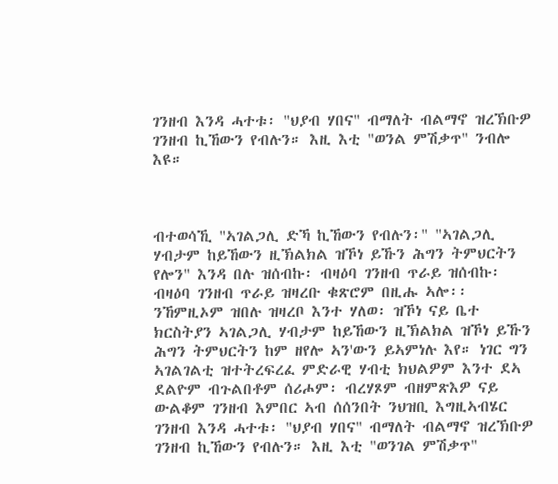ገንዘብ እንዳ ሓተቱ፡ "ህያብ ሃበና" ብማለት ብልማኖ ዝረኽቡዎ ገንዘብ ኪኸውን የብሉን። እዚ እቲ "ወንል ምሽቃጥ" ንብሎ እዩ።



ብተወሳኺ "ኣገልጋሊ ድኻ ኪኸውን የብሉን፡" "ኣገልጋሊ ሃብታም ከይኸውን ዚኽልክል ዝኾነ ይኹን ሕግን ትምህርትን የሎን" እንዳ በሉ ዝሰብኩ፡ ብዛዕባ ገንዘብ ጥራይ ዝሰብኩ፡ ብዛዕባ ገንዘብ ጥራይ ዝዛረቡ ቁጽሮም በዚሑ ኣሎ፡፡ ንኸምዚኦም ዝበሉ ዝዛረቦ እንተ ሃለወ፡ ዝኾነ ናይ ቤተ ክርስትያን ኣገልጋሊ ሃብታም ከይኸውን ዚኽልክል ዝኾነ ይኹን ሕግን ትምህርትን ከም ዘየሎ ኣን'ውን ይኣምነሉ እየ። ነገር ግን ኣገልገልቲ ዝተትረፍረፈ ምድራዊ ሃብቲ ክህልዎም እንተ ደኣ ደልዮም ብጉልበቶም ሰሪሖም፡ ብረሃጾም ብዘምጽእዎ ናይ ውልቆም ገንዘብ እምበር ኣብ ሰሰንበት ንህዝቢ እግዚኣብሄር ገንዘብ እንዳ ሓተቱ፡ "ህያብ ሃበና" ብማለት ብልማኖ ዝረኽቡዎ ገንዘብ ኪኸውን የብሉን። እዚ እቲ "ወንገል ምሽቃጥ"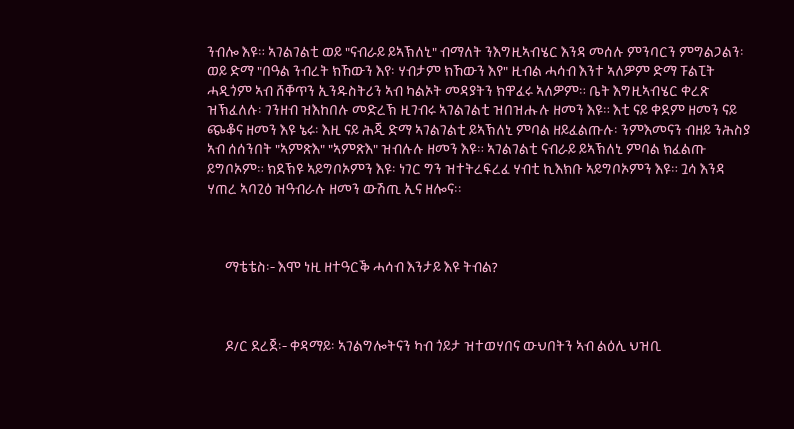ንብሎ እዩ። ኣገልገልቲ ወይ "ናብራይ ይኣኽለኒ" ብማለት ንእግዚኣብሄር እንዳ መሰሉ ምንባርን ምግልጋልን፡ ወይ ድማ "በዓል ንብረት ክኸውን እየ፡ ሃብታም ክኸውን እየ" ዚብል ሓሳብ እንተ ኣለዎም ድማ ፑልፒት ሓዲጎም ኣብ ሸቐጥን ኢንዱስትሪን ኣብ ካልኦት መዳያትን ክዋፈሩ ኣለዎም። ቤት እግዚኣብሄር ቀረጽ ዝኽፈለሉ፡ ገንዘብ ዝእከበሉ መድረኽ ዚገብሩ ኣገልገልቲ ዝበዝሑሉ ዘመን እዩ። እቲ ናይ ቀደም ዘመን ናይ ጭቆና ዘመን እዩ ኔሩ፡ እዚ ናይ ሕጂ ድማ ኣገልገልቲ ይኣኽለኒ ምባል ዘይፈልጡሉ፡ ንምእመናን ብዘይ ንሕስያ ኣብ ሰሰንበት "ኣምጽእ" "ኣምጽእ" ዝብሉሉ ዘመን እዩ። ኣገልገልቲ ናብራይ ይኣኽለኒ ምባል ክፈልጡ ይግቦኦም። ክደኽዩ ኣይግቦኦምን እዩ፡ ነገር ግን ዝተትረፍረፈ ሃብቲ ኪእክቡ ኣይግቦኦምን እዩ። ጓሳ እንዳ ሃጠረ ኣባጊዕ ዝዓብራሉ ዘመን ውሽጢ ኢና ዘሎና፡፡



      ማቴቴስ፡- እሞ ነዚ ዘተዓርቕ ሓሳብ እንታይ እዩ ትብል?



      ዶ/ር ደረጀ፡- ቀዳማይ፡ ኣገልግሎትናን ካብ ጎይታ ዝተወሃበና ውህበትን ኣብ ልዕሊ ህዝቢ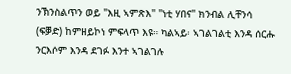ንኽንስልጥን ወይ "እዚ ኣምጽእ" "ነቲ ሃበና" ክንብል ሊቸንሳ (ፍቓድ) ከምዘይኮነ ምፍላጥ እዩ። ካልኣይ፡ ኣገልገልቲ እንዳ ሰርሑ ንርእሶም እንዳ ደገፉ እንተ ኣገልገሉ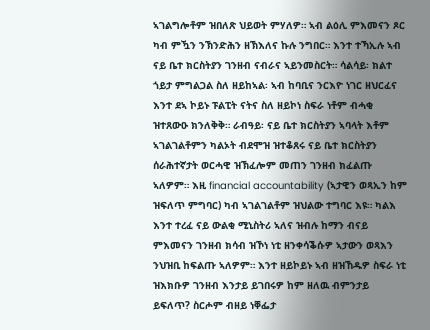ኣገልግሎቶም ዝበለጽ ህይወት ምሃለዎ። ኣብ ልዕሊ ምእመናን ጾር ካብ ምዃን ንኽንድሕን ዘኽእለና ኩሉ ንግበር። እንተ ተኻኢሉ ኣብ ናይ ቤተ ክርስትያን ገንዘብ ናብራና ኣይንመስርት። ሳልሳይ፡ ክልተ ጎይታ ምግልጋል ስለ ዘይከኣል፡ ኣብ ከባቢና ንርእዮ ነገር ዘህርፈና እንተ ደኣ ኮይኑ ፑልፒት ናትና ስለ ዘይኮነ ስፍራ ነቶም ብሓቂ ዝተጸውዑ ክንለቅቅ። ራብዓይ፡ ናይ ቤተ ክርስትያን ኣባላት እቶም ኣገልገልቶምን ካልኦት ብደሞዝ ዝተቆጸሩ ናይ ቤተ ክርስትያን ሰራሕተኛታት ወርሓዊ ዝኽፈሎም መጠን ገንዘብ ክፈልጡ ኣለዎም። እዚ financial accountability (ኣታዊን ወጻኢን ከም ዝፍለጥ ምግባር) ካብ ኣገልገልቶም ዝህልው ተግባር እዩ። ካልእ እንተ ተረፈ ናይ ውልቂ ሚኒስትሪ ኣለና ዝብሉ ከማን ብናይ ምእመናን ገንዘብ ክሳብ ዝኾነ ነቲ ዘንቀሳቕሱዎ ኣታውን ወጻእን ንህዝቢ ከፍልጡ ኣለዎም። እንተ ዘይኮይኑ ኣብ ዘዝኸዱዎ ስፍራ ነቲ ዝእክቡዎ ገንዘብ እንታይ ይገበሩዎ ከም ዘለዉ ብምንታይ ይፍለጥ? ስርሖም ብዘይ ነቐፌታ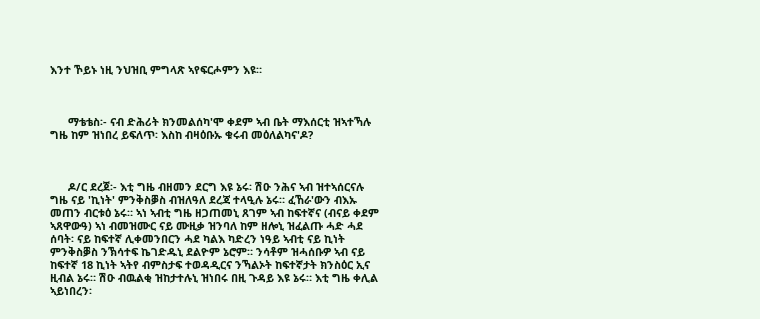እንተ ኾይኑ ነዚ ንህዝቢ ምግላጽ ኣየፍርሖምን እዩ።



      ማቴቴስ፡- ናብ ድሕሪት ክንመልሰካ'ሞ ቀደም ኣብ ቤት ማእሰርቲ ዝኣተኻሉ ግዜ ከም ዝነበረ ይፍለጥ፡ እስከ ብዛዕቡኡ ቁሩብ መዕለልካና'ዶ?



      ዶ/ር ደረጀ፡- እቲ ግዜ ብዘመን ደርግ እዩ ኔሩ፡ ሽዑ ንሕና ኣብ ዝተኣሰርናሉ ግዜ ናይ 'ኪነት' ምንቅስቓስ ብዝለዓለ ደረጃ ተላዒሉ ኔሩ። ፈኸራ'ውን ብእኡ መጠን ብርቱዕ ኔሩ። ኣነ ኣብቲ ግዜ ዘጋጠመኒ ጸገም ኣብ ከፍተኛና (ብናይ ቀደም ኣጸዋውዓ) ኣነ ብመዝሙር ናይ ሙዚቃ ዝንባለ ከም ዘሎኒ ዝፈልጡ ሓድ ሓደ ሰባት፡ ናይ ከፍተኛ ሊቀመንበርን ሓደ ካልእ ካድረን ነዓይ ኣብቲ ናይ ኪነት ምንቅስቓስ ንኽሳተፍ ኬገድዱኒ ደልዮም ኔሮም። ንሳቶም ዝሓሰቡዎ ኣብ ናይ ከፍተኛ 18 ኪነት ኣትየ ብምስታፍ ተወዳዲርና ንኻልኦት ከፍተኛታት ክንስዕር ኢና ዚብል ኔሩ። ሽዑ ብዉልቂ ዝከታተሉኒ ዝነበሩ በዚ ጉዳይ እዩ ኔሩ። እቲ ግዜ ቀሊል ኣይነበረን፡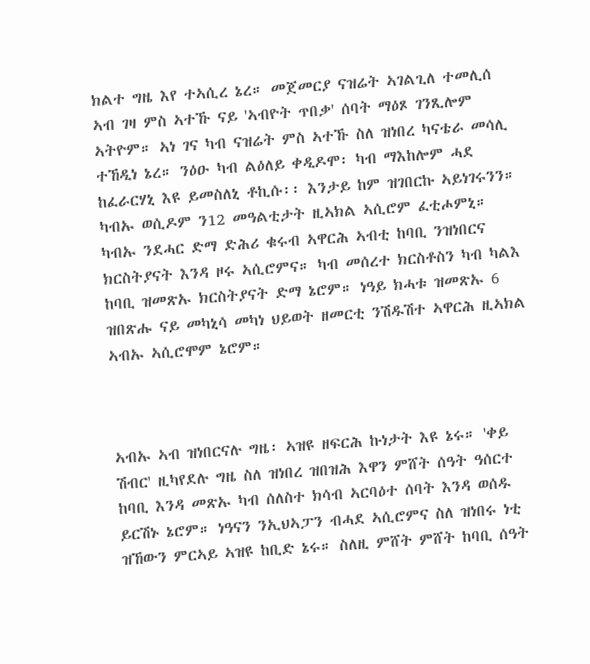ክልተ ግዜ እየ ተኣሲረ ኔረ። መጀመርያ ናዝሬት ኣገልጊለ ተመሊሰ ኣብ ገዛ ምስ ኣተኹ ናይ 'ኣብዮት ጥበቃ' ሰባት ማዕጾ ገንጺሎም ኣትዮም። ኣነ ገና ካብ ናዝሬት ምስ ኣተኹ ስለ ዝነበረ ካናቴራ መሳሊ ተኸዲነ ኔረ። ንዕዑ ካብ ልዕለይ ቀዲዶሞ፡ ካብ ማእከሎም ሓደ ከፈራርሃኒ እዩ ይመስለኒ ቶኪሱ፡፡ እንታይ ከም ዝገበርኩ ኣይነገሩንን። ካብኡ ወሲዶም ን12 መዓልቲታት ዚኣክል ኣሲሮም ፈቲሖምኒ። ካብኡ ንደሓር ድማ ድሕሪ ቁሩብ ኣዋርሕ ኣብቲ ከባቢ ንዝነበርና ክርስትያናት እንዳ ዞሩ ኣሲሮምና። ካብ መሰረተ ክርስቶስን ካብ ካልእ ከባቢ ዝመጽኡ ክርስትያናት ድማ ኔሮም። ነዓይ ክሓቱ ዝመጽኡ 6 ዝበጽሑ ናይ መካኒሳ መካነ ህይወት ዘመርቲ ንሽዱሽተ ኣዋርሕ ዚኣክል ኣብኡ ኣሲሮሞም ኔሮም።



ኣብኡ ኣብ ዝነበርናሉ ግዜ፡ ኣዝዩ ዘፍርሕ ኩነታት እዩ ኔሩ። 'ቀይ ሽብር' ዚካየደሉ ግዜ ስለ ዝነበረ ዝበዝሕ እዋን ምሸት ሰዓት ዓሰርተ ከባቢ እንዳ መጽኡ ካብ ሰለስተ ክሳብ ኣርባዕተ ሰባት እንዳ ወሰዱ ይርሽኑ ኔሮም። ነዓናን ንኢህኣፓን ብሓደ ኣሲሮምና ስለ ዝነበሩ ነቲ ዝኸውን ምርኣይ ኣዝዩ ከቢድ ኔሩ። ስለዚ ምሸት ምሸት ከባቢ ሰዓት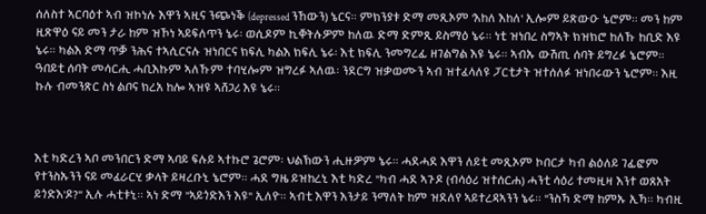ሰለስተ ኣርባዕተ ኣብ ዝኮነሉ እዋን ኣዚና ንጭነቕ (depressed ንኸውን) ኔርና። ምክንያቱ ድማ መጺኦም 'እከለ እከለ' ኢሎም ይጽውዑ ኔሮም። መን ከም ዚጽዋዕ ናይ መን ታራ ከም ዝኾነ ኣይፍለጥን ኔሩ፡ ወሲዶም ኪቐትሉዎም ከለዉ ድማ ድምጺ ይስማዕ ኔሩ። ነቲ ዝነበረ ስግኣት ክዝክሮ ከለኹ ከቢድ እዩ ኔሩ። ካልእ ድማ ጥቓ ንሕና ተኣሲርናሉ ዝነበርና ክፍሊ ካልእ ክፍሊ ኔሩ፡ እቲ ክፍሊ ንመግረፊ ዘገልግል እዩ ኔሩ። ኣብኡ ውሽጢ ሰባት ይግረፉ ኔሮም። ዓበይቲ ሰባት መሳርሒ ሓቢእኩም ኣለኹም ተባሂሎም ዝግረፉ ኣለዉ፡ ንደርግ ዝቃወሙን ኣብ ዝተፈላለዩ ፓርቲታት ዝተሰለፉ ዝነበሩውን ኔሮም። እዚ ኩሉ ብመንጽር ስነ ልቦና ክረአ ከሎ ኣዝዩ ኣሸጋሪ እዩ ኔሩ።



እቲ ካድረን ኣቦ መንበርን ድማ ኣባይ ፍሉይ ኣተኩሮ ጌሮም፡ ህልኽውን ሒዙዎም ኔሩ። ሓደሓደ እዋን ለይቲ መጺኦም ኮበርታ ካብ ልዕለይ ገፊፎም የተንስኡንን ናይ መፈራርሂ ቃላት ይዛረቡኒ ኔሮም። ሓደ ግዜ ይዝከረኒ እቲ ካድረ "ካብ ሓደ ኣጉዶ (ብሳዕሪ ዝተሰርሐ) ሓንቲ ሳዕሪ ተመዚዛ እንተ ወጸአት ይጎድእ'ዶ?" ኢሉ ሓቲቱኒ። ኣነ ድማ "ኣይጎድእን እዩ" ኢለዮ። ኣብቲ እዋን እንታይ ንማለት ከም ዝደለየ ኣይተረዳኣንን ኔሩ። "ንስኻ ድማ ከምኡ ኢኻ። ካብዚ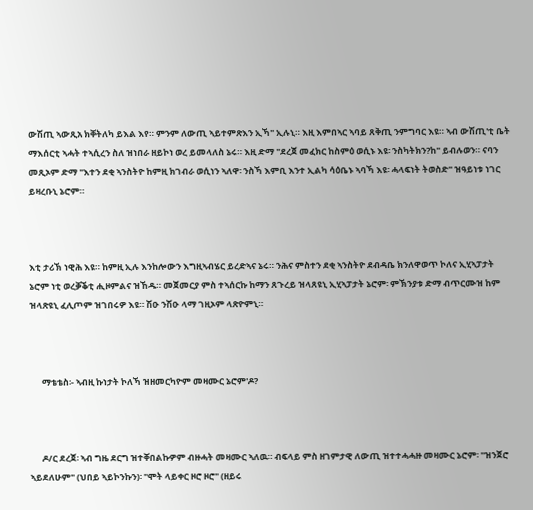ውሽጢ ኣውጺአ ክቐትለካ ይእል እየ። ምንም ለውጢ ኣይተምጽእን ኢኻ" ኢሉኒ። እዚ እምበኣር ኣባይ ጸቅጢ ንምግባር እዩ። ኣብ ውሽጢ'ቲ ቤት ማእሰርቲ ኣሓት ተኣሲረን ስለ ዝነበራ ዘይኮነ ወረ ይመላለስ ኔሩ። እዚ ድማ "ደረጀ መፈክር ከስምዕ ወሲኑ እዩ፡ ንስካትክን?ከ" ይብሉወን። ናባን መጺኦም ድማ "እተን ደቂ ኣንስትዮ ከምዚ ክገብራ ወሲነን ኣለዋ፡ ንስኻ እምቢ እንተ ኢልካ ሳዕቤኑ ኣባኻ እዩ፡ ሓላፍነት ትወስድ" ዝዓይነቱ ነገር ይዛረቡኒ ኔሮም።



እቲ ታሪኽ ነዊሕ እዩ። ከምዚ ኢሉ እንከሎውን እግዚኣብሄር ይረድኣና ኔሩ። ንሕና ምስተን ደቂ ኣንስትዮ ደብዳቤ ክንለዋወጥ ኮለና ኢሂኣፓታት ኔሮም ነቲ ወረቓቕቲ ሒዞምልና ዝኸዱ። መጀመርያ ምስ ተኣሰርኩ ከማን ጸጉረይ ዝላጸዩኒ ኢሂኣፓታት ኔሮም፡ ምኽንያቱ ድማ ብጥርሙዝ ከም ዝላጽዩኒ ፈሊጦም ዝገበሩዎ እዩ። ሽዑ ንሽዑ ላማ ገዚኦም ላጽዮምኒ።



      ማቴቴስ፡- ኣብዚ ኩነታት ኮለኻ ዝዘመርካዮም መዛሙር ኔሮም'ዶ?



      ዶ/ር ደረጀ፡ ኣብ ግዜ ደርግ ዝተቐበልኩዎም ብዙሓት መዛሙር ኣለዉ። ብፍላይ ምስ ዘገምታዊ ለውጢ ዝተተሓሓዙ መዛሙር ኔሮም፡ "ዝንጀሮ ኣይደለሁም" (ህበይ ኣይኮንኩን)፡ "ሞት ላይቀር ዞሮ ዞሮ" (ዘይሩ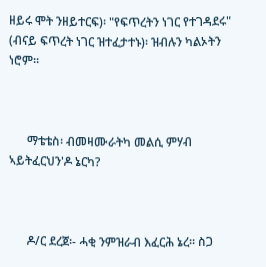ዘይሩ ሞት ንዘይተርፍ)፡ "የፍጥረትን ነገር የተገዳደሩ" (ብናይ ፍጥረት ነገር ዝተፈታተኑ)፡ ዝብሉን ካልኦትን ነሮም።



      ማቴቴስ፡ ብመዛሙራትካ መልሲ ምሃብ ኣይትፈርህን'ዶ ኔርካ?



      ዶ/ር ደረጀ፡- ሓቂ ንምዝራብ እፈርሕ ኔረ። ስጋ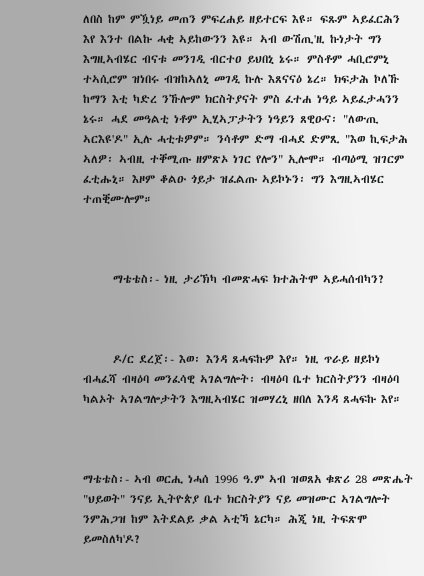ለበስ ከም ምዃነይ መጠን ምፍረሐይ ዘይተርፍ እዩ። ፍጹም ኣይፈርሕን እየ እንተ በልኩ ሓቂ ኣይከውንን እዩ። ኣብ ውሽጢ'ዚ ኩነታት ግን እግዚኣብሄር ብናቱ መንገዲ ብርተዐ ይህበኒ ኔሩ። ምስቶም ሓቢሮምኒ ተኣሲሮም ዝነበሩ ብዝከኣለኒ መገዲ ኩሉ እጸናናዕ ኔረ። ክፍታሕ ኮለኹ ከማን እቲ ካድረ ንኹሎም ክርስትያናት ምስ ፈተሐ ነዓይ ኣይፈታሓንን ኔሩ። ሓደ መዓልቲ ነቶም ኢሂኣፓታትን ነዓይን ጸዊዑና፡ "ለውጢ ኣርእዩ'ዶ" ኢሉ ሓቲቱዎም። ንሳቶም ድማ ብሓደ ድምጺ "እወ ኪፍታሕ ኣለዎ፡ ኣብዚ ተቐሚጡ ዘምጽኦ ነገር የሎን" ኢሎሞ። ብጣዕሚ ዝገርም ፈቲሑኒ። እዞም ቆልዑ ጎይታ ዝፈልጡ ኣይኮኑን፡ ግን እግዚኣብሄር ተጠቒሙሎም።



      ማቴቴስ፡- ነዚ ታሪኽካ ብመጽሓፍ ክተሕትሞ ኣይሓሰብካን?



      ዶ/ር ደረጀ፡- እወ፡ እንዳ ጸሓፍኩዎ እየ። ነዚ ጥራይ ዘይኮነ ብሓፈሻ ብዛዕባ መንፈሳዊ ኣገልግሎት፡ ብዛዕባ ቤተ ክርስትያንን ብዛዕባ ካልኦት ኣገልግሎታትን እግዚኣብሄር ዝመሃረኒ ዘበለ እንዳ ጸሓፍኩ እየ።



ማቴቴስ፡- ኣብ ወርሒ ነሓሰ 1996 ዓ.ም ኣብ ዝወጸአ ቁጽሪ 28 መጽሔት "ህይወት" ንናይ ኢትዮጵያ ቤተ ክርስትያን ናይ መዝሙር ኣገልግሎት ንምሕጋዝ ከም እትደልይ ቃል ኣቲኻ ኔርካ። ሕጂ ነዚ ትፍጽሞ ይመስለካ'ዶ?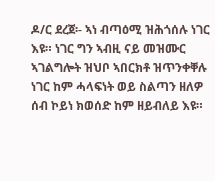ዶ/ር ደረጀ፡- ኣነ ብጣዕሚ ዝሕጎሰሉ ነገር እዩ። ነገር ግን ኣብዚ ናይ መዝሙር ኣገልግሎት ዝህቦ ኣበርክቶ ዝጥንቀቐሉ ነገር ከም ሓላፍነት ወይ ስልጣን ዘለዎ ሰብ ኮይነ ክወሰድ ከም ዘይብለይ እዩ።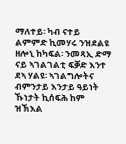ማለተይ፡ ካብ ናተይ ልምምድ ኪመሃሩ ንዝደልዩ ዘሎኒ ከካፍል፡ ንመጻኢ ድማ ናይ ኣገልገልቲ ፍቓድ እንተ ደኣ ሃልዩ፡ ኣገልግሎትና ብምንታይ እንታይ ዓይነት ኹነታት ኪሰፍሕ ከም ዝኽእል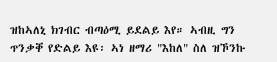ዝከኣለኒ ክገብር ብጣዕሚ ይደልይ እየ። ኣብዚ ግን ጥንቃቐ የድልይ እዩ፡ ኣነ ዘማሪ "እከለ" ስለ ዝኾንኩ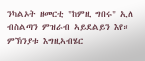ንካልኦት ዘመርቲ "ከምዚ ግበሩ" ኢለ ብስልጣን ምዝራብ ኣይደልይን እየ። ምኽንያቱ እግዚኣብሄር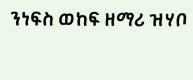ንነፍስ ወከፍ ዘማሪ ዝሃቦ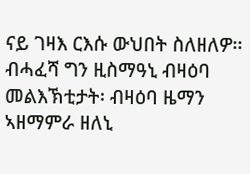ናይ ገዛእ ርእሱ ውህበት ስለዘለዎ፡፡ ብሓፈሻ ግን ዚስማዓኒ ብዛዕባ መልእኽቲታት፡ ብዛዕባ ዜማን ኣዘማምራ ዘለኒ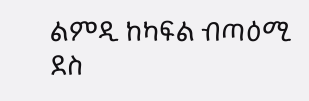ልምዲ ከካፍል ብጣዕሚ ደስ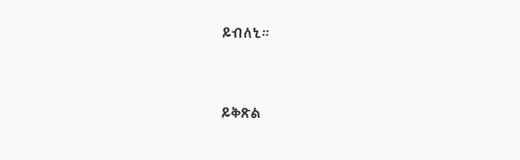ይብለኒ።



ይቅጽል